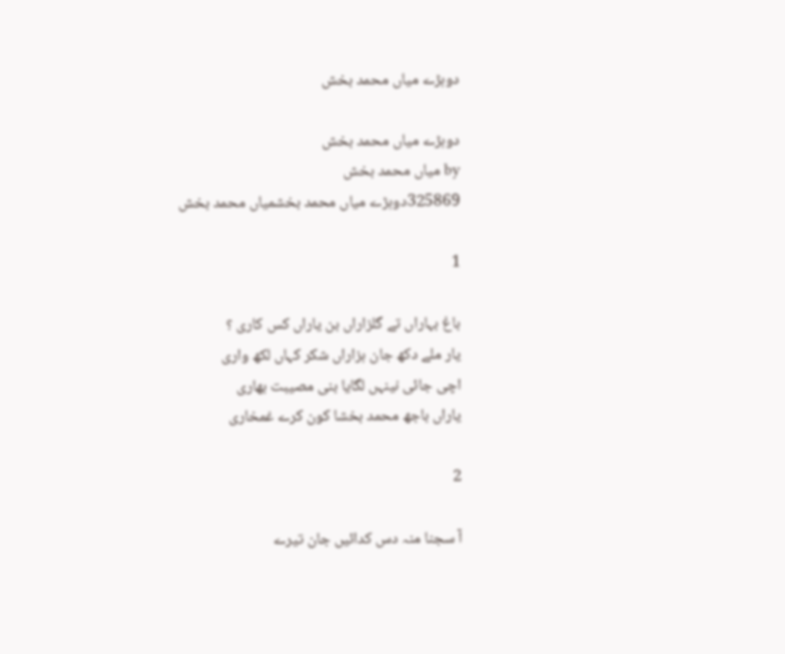دوہڑے میاں محمد بخش

دوہڑے میاں محمد بخش
by میاں محمد بخش
325869دوہڑے میاں محمد بخشمیاں محمد بخش

1

باغ بہاراں تے گلزاراں بن یاراں کس کاری ؟
یار ملے دکھ جان ہزاراں شکر کہاں لکھ واری
اچی جائی نینہں لگایا بنی مصیبت بھاری
یاراں باجھ محمد بخشا کون کرے غمخاری

2

آ سجنا منہ دس کدائیں جان تیرے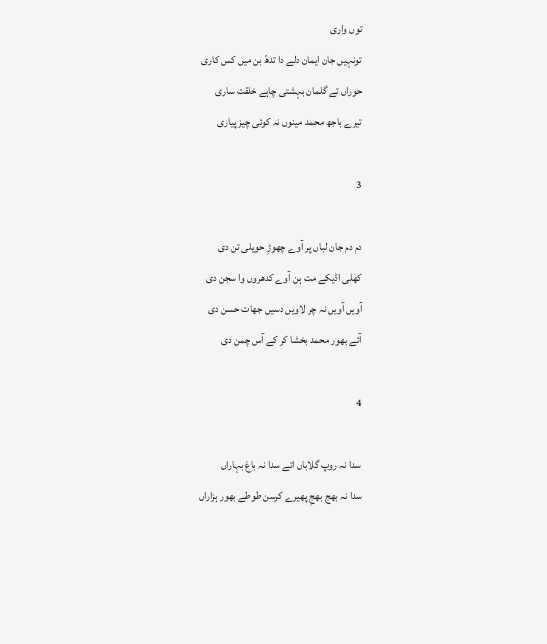توں واری
تونہیں جان ایمان دلے دا تدھّ بن میں کس کاری
حوراں تے گلمان بہشتی چاہے خلقت ساری
تیرے باجھ محمد مینوں نہ کوئی چیز پیاری

3

دم دم جان لباں پر آوے چھوڑِ حویلی تن دی
کھلی اڈیکے مت ہن آوے کدھروں وا سجن دی
آویں آویں نہ چر لاویں دسیں جھات حسن دی
آئے بھور محمد بخشا کر کے آس چمن دی

4

سدا نہ روپ گلاباں اتے سدا نہ باغ بہاراں
سدا نہ بھج بھجِ پھیرے کرسن طوطے بھور ہزاراں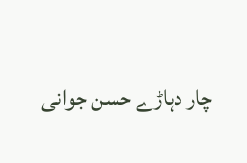چار دہاڑے حسن جوانی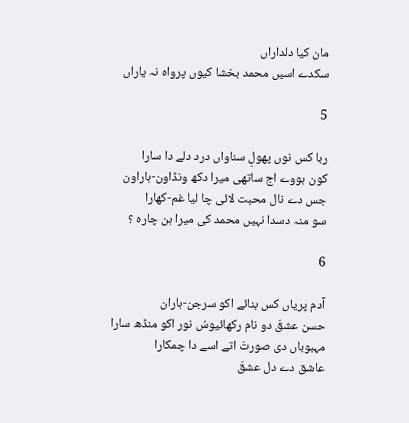مان کیا دلداراں
سکدے اسیں محمد بخشا کیوں پرواہ نہ یاراں

5

ربا کس نوں پھولِ سناواں درد دلے دا سارا
کون ہووے اج ساتھی میرا دکھ ونڈاون-ہاراون
جس دے نال محبت لائی چا لیا غم-کھارا
سو منہ دسدا نہیں محمد کی میرا ہن چارہ ؟

6

آدم پریاں کس بنائے اکو سرجن-ہاران
حسن عشقَ دو نام رکھائیوسُ نور اکو منڈھ سارا
مہبوباں دی صورتَ اتے اسے دا چمکارا
عاشق دے دل عشقَ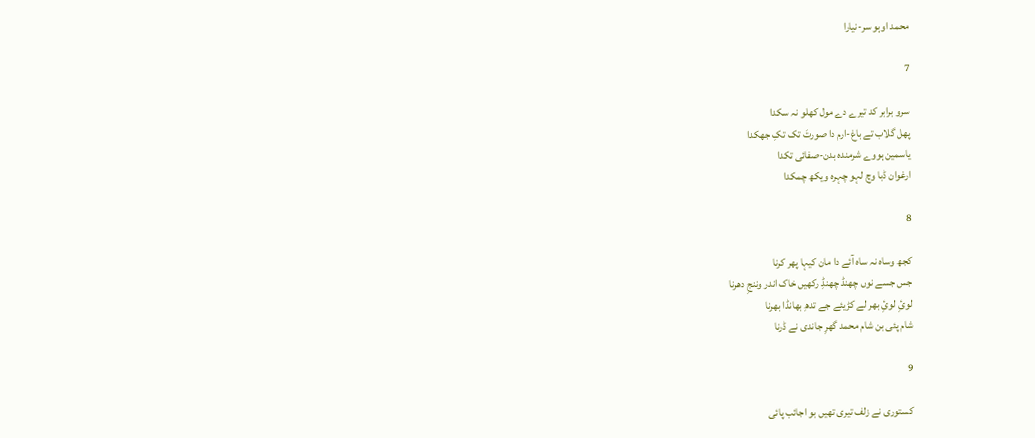محمد اوہو سر-نیارا

7

سرو برابر کد تیرے دے مول کھلو نہ سکدا
پھل گلاب تے باغ-ارم دا صورتَ تک تکِ جھکدا
یاسمین ہووے شرمندہ بدن-صفائی تکدا
ارغوان ڈبا وچ لہو چہرہ ویکھ چمکدا

8

کجھ وساہ نہ ساہ آئے دا مان کیہا پھر کرنا
جس جسے نوں چھنڈ چھنڈِ رکھیں خاک اندر وننجِ دھرنا
لوئِ لوئِ بھر لے کڑیئے جے تدھِ بھانڈا بھرنا
شام پئی بن شام محمد گھرِ جاندی نے ڈرنا

9

کستوری نے زلف تیری تھیں بو اجائب پائی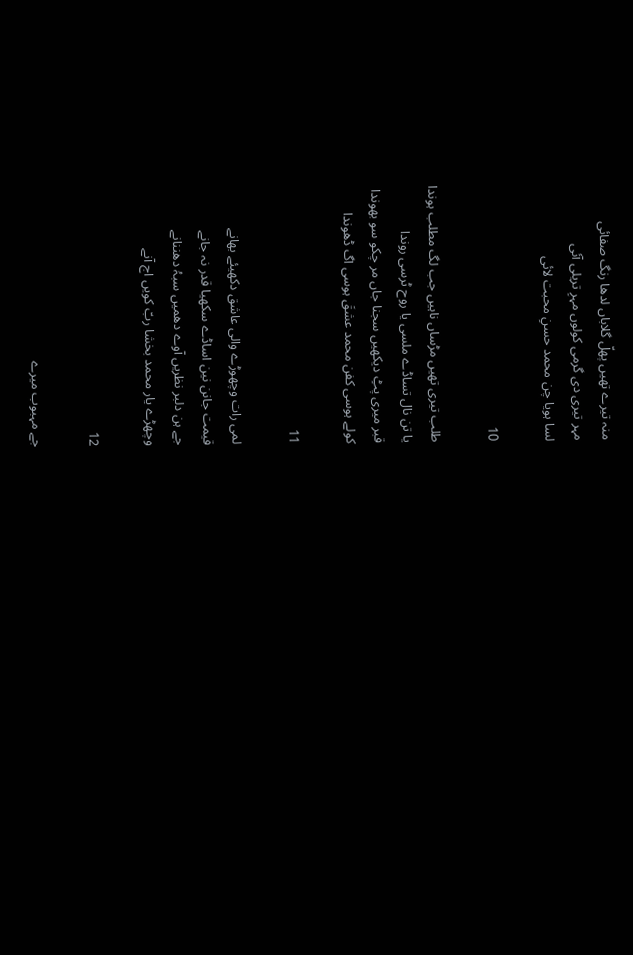منہ تیرے تھیں پھلّ گلاباں لدھا رنگ صفائی
مہر تیری دی گرمی کولوں مہرِ تریلی آئی
لسا ہویا چن محمد حسنِ محبت لائی

10

طلب تیری تھیں مڑساں ناہیں جب لگ مطلب ہوندا
یا تن نال تساڈے ملسی یا روح ٹرسی روندا
قبر میری پٹِ دیکھیں سجنا جاں مر چکو سو بھوندا
کولے ہوسی کفن محمد عشقَ ہوسی اگ ڈھوندا

11

لمی رات وچھوڑے والی عاشق دکھیئے بھانے
قیمت جانن نین اساڈے سکھیا قدر نہ جانے
جے ہن دلبر نظریں آوے دھمیں سبہُ دھننانے
وچھڑے یار محمد بخشا ربّ کویں اج آنے

12

جے مہبوب میرے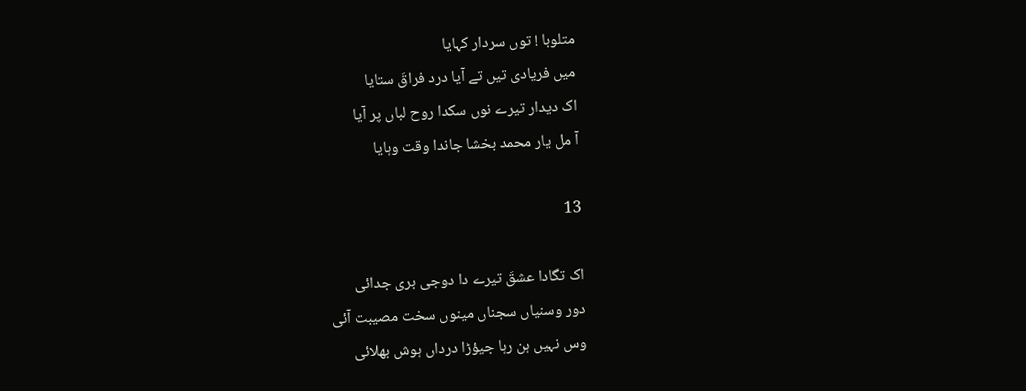متلوبا ! توں سردار کہایا
میں فریادی تیں تے آیا درد فراقَ ستایا
اک دیدار تیرے نوں سکدا روح لباں پر آیا
آ مل یار محمد بخشا جاندا وقت وہایا

13

اک تگادا عشقَ تیرے دا دوجی بری جدائی
دور وسنیاں سجناں مینوں سخت مصیبت آئی
وس نہیں ہن رہا جیؤڑا درداں ہوش بھلائی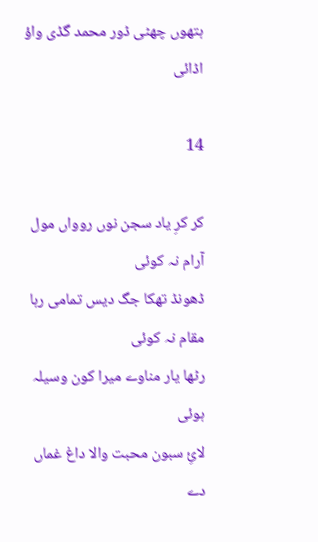ہتھوں چھٹی ڈور محمد گڈی واؤ اڈائی

14

کر کرِ یاد سجن نوں روواں مول آرام نہ کوئی
ڈھونڈ تھکا جگ دیس تمامی رہا مقام نہ کوئی
رٹھا یار مناوے میرا کون وسیلہ ہوئی
لائِ سبون محبت والا داغ غماں دے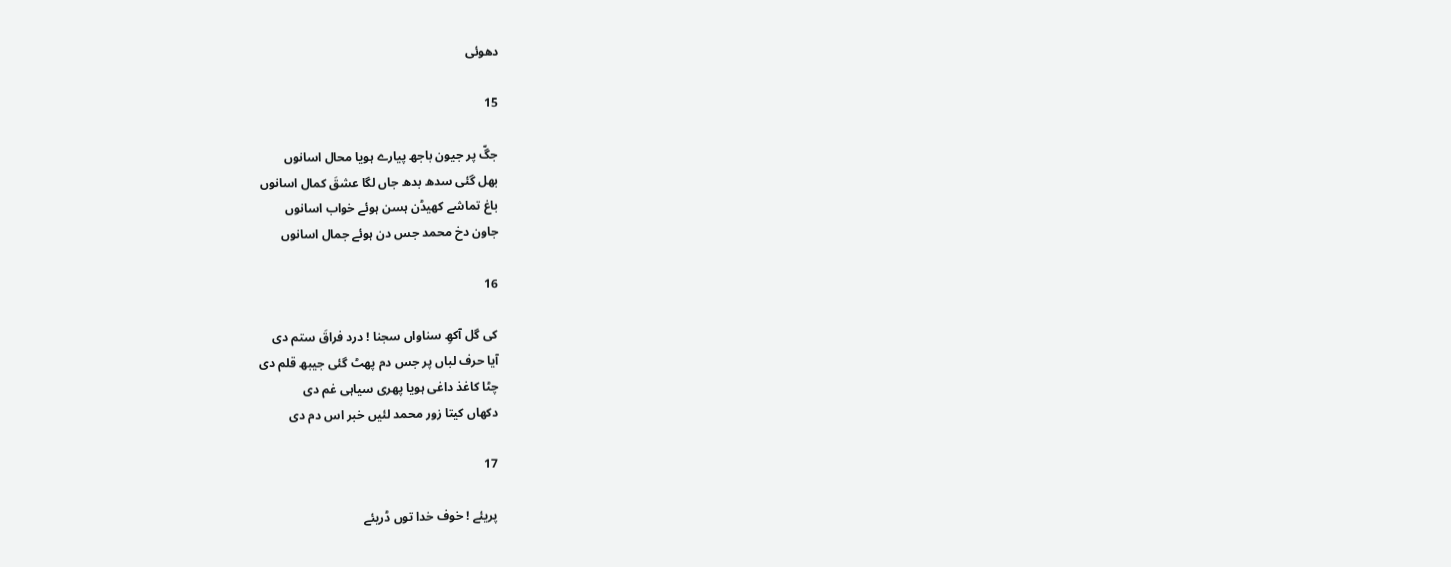دھوئی

15

جگّ پر جیون باجھ پیارے ہویا محال اسانوں
بھل گئی سدھ بدھ جاں لگا عشقَ کمال اسانوں
باغ تماشے کھیڈن ہسن ہوئے خواب اسانوں
جاون دخ محمد جس دن ہوئے جمال اسانوں

16

کی گل آکھِ سناواں سجنا ! درد فراقَ ستم دی
آیا حرف لباں پر جس دم پھٹ گئی جیبھ قلم دی
چٹا کاغذ داغی ہویا پھری سیاہی غم دی
دکھاں کیتا زور محمد لئیں خبر اس دم دی

17

پریئے ! خوف خدا توں ڈریئے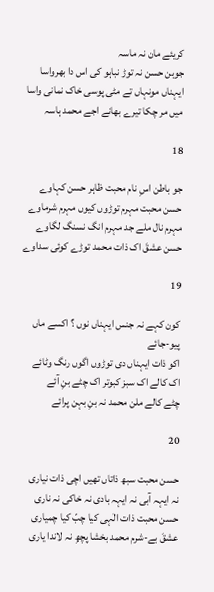کریئے مان نہ ماسہ
جوبن حسن نہ توڑ نباہو کی اس دا بھرواسا
ایہناں مونہاں تے مٹی پوسی خاک نمانی واسا
میں مر چکا تیرے بھانے اجے محمد ہاسہ

18

جو باطن اسِ نام محبت ظاہر حسن کہاوے
حسن محبت مہرم توڑوں کیوں مہرم شرماوے
مہرم نال ملے جد مہرم انگ نسنگ لگاوے
حسن عشقَ اک ذات محمد توڑے کوئی سداوے

19

کون کہے نہ جنس ایہناں نوں ؟ اکسے ماں پیو-جائے
اکو ذات ایہناں دی توڑوں اگوں رنگ وٹائے
اک کالے اک سبز کبوتر اک چٹے بنِ آئے
چٹے کالے ملن محمد نہ بنِ بہن پرائے

20

حسن محبت سبھ ذاتاں تھیں اچی ذات نیاری
نہ ایہہ آبی نہ ایہہ بادی نہ خاکی نہ ناری
حسن محبت ذات الٰہی کیا چبّ کیا چمیاری
عشقَ بے-شرم محمد بخشا پچھِ نہ لاندا یاری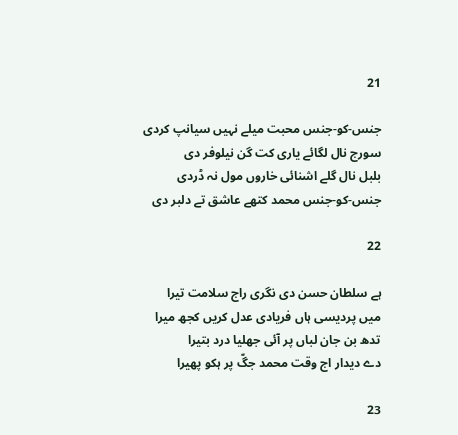21

جنس-کو-جنس محبت میلے نہیں سیانپ کردی
سورج نال لگائے یاری کت گن نیلوفر دی
بلبل نال گلے اشنائی خاروں مول نہ ڈردی
جنس-کو-جنس محمد کتھے عاشق تے دلبر دی

22

ہے سلطان حسن دی نگری راج سلامت تیرا
میں پردیسی ہاں فریادی عدل کریں کجھ میرا
تدھ بن جان لباں پر آئی جھلیا درد بتیرا
دے دیدار اج وقت محمد جگّ پر ہکو پھیرا

23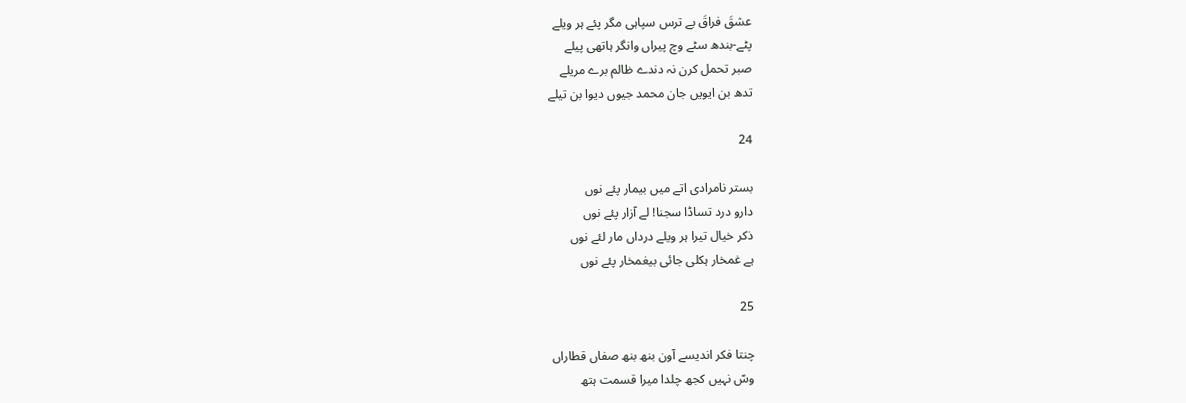عشقَ فراقَ بے ترس سپاہی مگر پئے ہر ویلے
پٹے-بندھ سٹے وچ پیراں وانگر ہاتھی پیلے
صبر تحمل کرن نہ دندے ظالم برے مریلے
تدھ بن ایویں جان محمد جیوں دیوا بن تیلے

24

بستر نامرادی اتے میں بیمار پئے نوں
دارو درد تساڈا سجنا! لے آزار پئے نوں
ذکر خیال تیرا ہر ویلے درداں مار لئے نوں
ہے غمخار ہکلی جائی بیغمخار پئے نوں

25

چنتا فکر اندیسے آون بنھ بنھ صفاں قطاراں
وسّ نہیں کجھ چلدا میرا قسمت ہتھ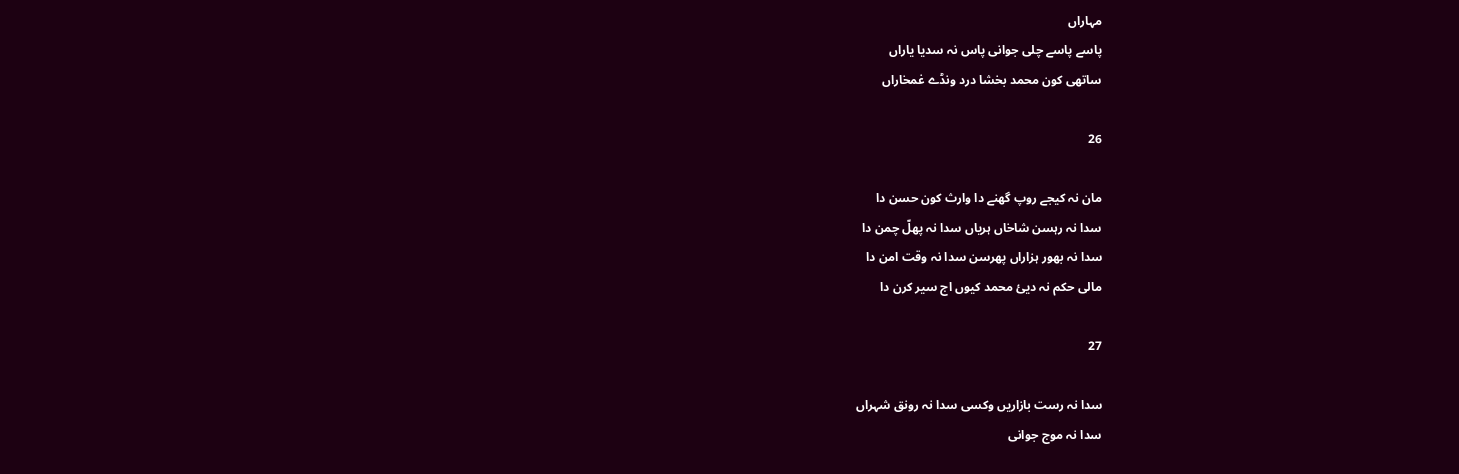مہاراں
پاسے پاسے چلی جوانی پاس نہ سدیا یاراں
ساتھی کون محمد بخشا درد ونڈے غمخاراں

26

مان نہ کیجے روپ گھنے دا وارث کون حسن دا
سدا نہ رہسن شاخاں ہریاں سدا نہ پھلّ چمن دا
سدا نہ بھور ہزاراں پھرسن سدا نہ وقت امن دا
مالی حکم نہ دیئ محمد کیوں اج سیر کرن دا

27

سدا نہ رست بازاریں وکسی سدا نہ رونق شہراں
سدا نہ موج جوانی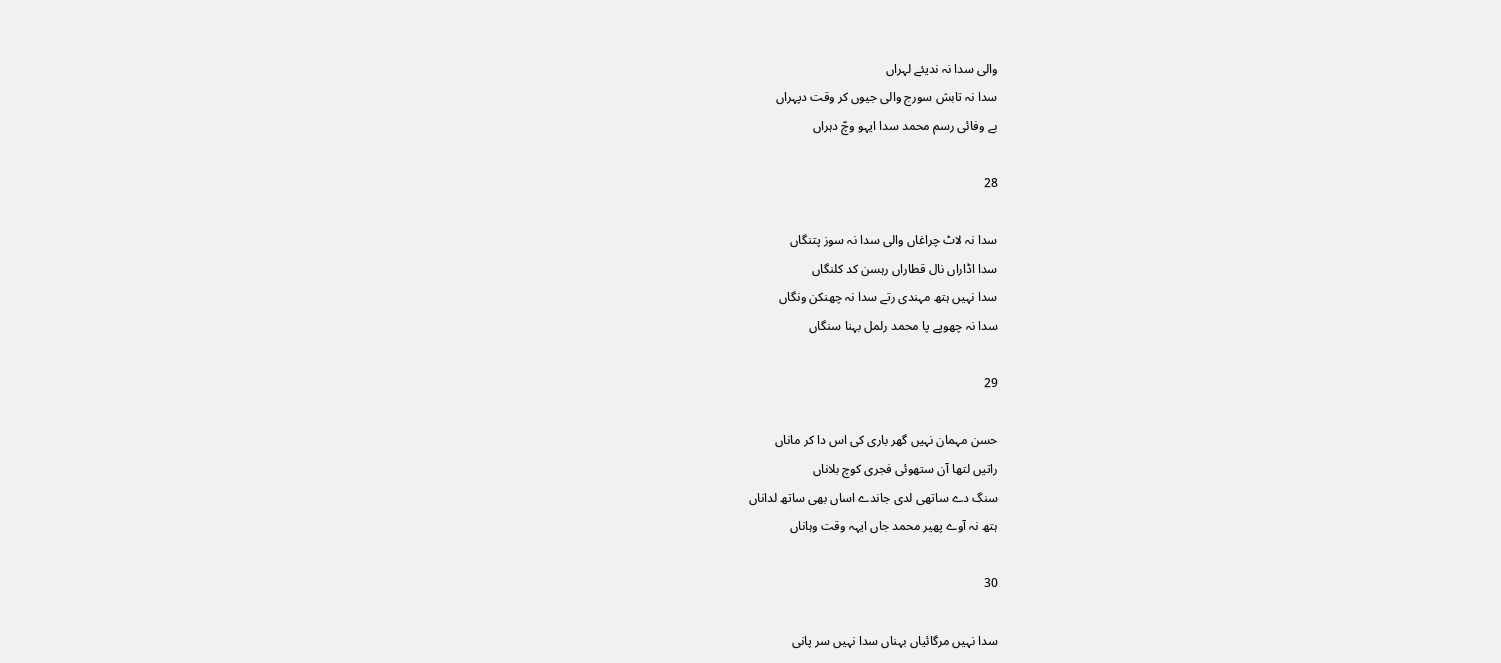والی سدا نہ ندیئے لہراں
سدا نہ تابش سورج والی جیوں کر وقت دپہراں
بے وفائی رسم محمد سدا ایہو وچّ دہراں

28

سدا نہ لاٹ چراغاں والی سدا نہ سوز پتنگاں
سدا اڈاراں نال قطاراں رہسن کد کلنگاں
سدا نہیں ہتھ مہندی رتے سدا نہ چھنکن ونگاں
سدا نہ چھوپے پا محمد رلمل بہنا سنگاں

29

حسن مہمان نہیں گھر باری کی اس دا کر ماناں
راتیں لتھا آن ستھوئی فجری کوچ بلاناں
سنگ دے ساتھی لدی جاندے اساں بھی ساتھ لداناں
ہتھ نہ آوے پھیر محمد جاں ایہہ وقت وہاناں

30

سدا نہیں مرگائیاں بہناں سدا نہیں سر پانی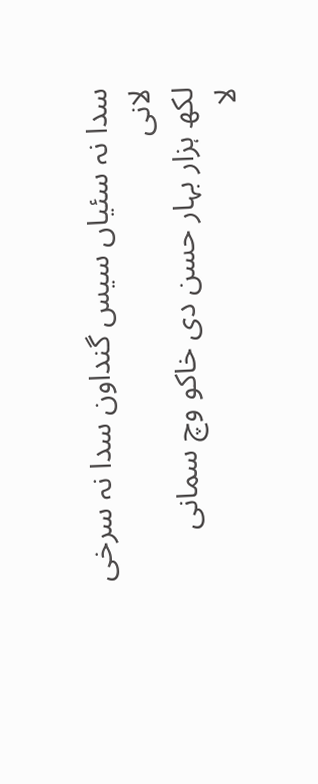سدا نہ سئیاں سیس گنداون سدا نہ سرخی لانی
لکھ ہزار بہار حسن دی خاکو وچ سمانی
لا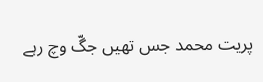پریت محمد جس تھیں جگّ وچ رہے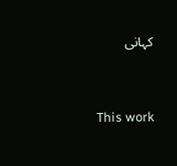کہانی


This work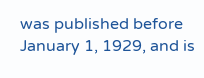was published before January 1, 1929, and is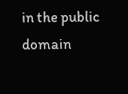in the public domain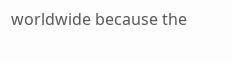worldwide because the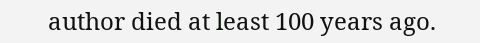author died at least 100 years ago.